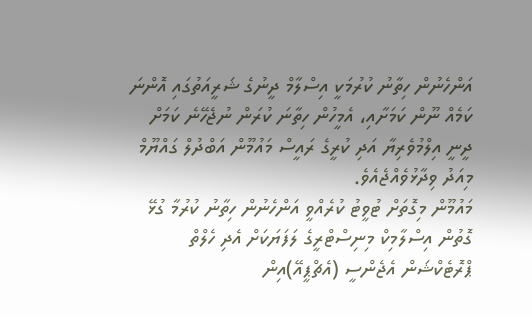އަންހެނުން ހިތާނު ކުރުމަކީ އިސްލާމް ދީނުގެ ޝަރީއަތުގައި އޮންނަ ކަމެއް ނޫން ކަމަށާއި، އެމީހުން ހިތާނަ ކުރަން ނުޖެހޭނެ ކަމަށް ދީނީ އިލްމުވެރިޔާ އަދި ކުރީގެ ރައީސް މައުމޫން އަބްދުލް ގައްޔޫމް މިއަދު ވިދާޅުވެއްޖެއެވެ.
މައުމޫން މިގޮތަށް ޓުވީޓު ކުރެއްވީ އަންހެނުން ހިތާނު ކުރުމާ ގުޅޭ ގޮތުން އިސްލާމިކް މިނިސްޓްރީގެ ލަފަޔަކަށް އެދި ހެލްތް ޕްރޮޓެކްޝަން އެޖެންސީ (އެޗްޕީއޭ)އިން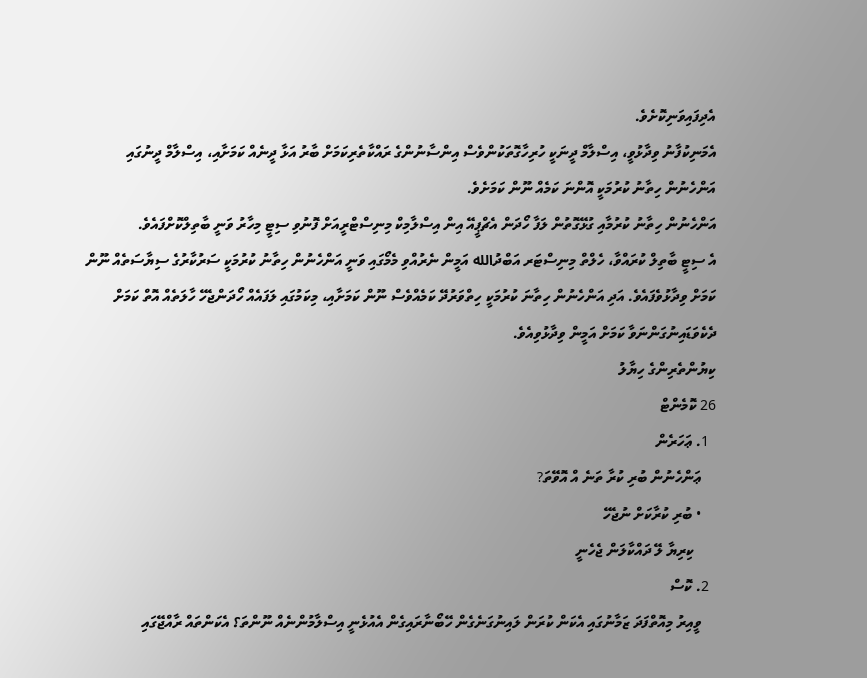އެދިފައިވަނިކޮށެވެ.
އެމަނިކުފާނު ވިދާޅުވީ، އިސްލާމް ދީނަކީ ހުރިހާގޮތަކުންވެސް އިންސާނުންގެ ރައްކާތެރިކަމަށް ބާރު އަޅާ ދީނެއް ކަމަށާއި، އިސްލާމް ދީނުގައި އަންހެނުން ހިތާނު ކުރުމަކީ އޮންނަ ކަމެއް ނޫން ކަމަށެވެ.
އަންހެނުން ހިތާނު ކުރުމާއި ގުޅޭގޮތުން ލަފާ ހޯދަން އެޗްޕީއޭ އިން އިސްލާމިކް މިނިސްޓްރީއަށް ފޮނުވި ސިޓީ މިހާރު ވަނީ ބާތިލްކޮށްފައެވެ.
އެ ސިޓީ ބާތިލް ކުރައްވާ، ހެލްތް މިނިސްޓަރ އަބްދުالله އަމީން ނެރުއްވި މެމޯގައި ވަނީ އަންހެނުން ހިތާނު ކުރުމަކީ ސަރުކާރުގެ ސިޔާސަތެއް ނޫން ކަމަށް ވިދާޅުވެފައެވެ. އަދި އަންހެނުން ހިތާނަ ކުރުމަކީ ހިތްވަރުދޭ ކަމެއްވެސް ނޫން ކަމަށާއި، މިކަމުގައި ލަފައެއް ހޯދަންޖެހޭ ހާލަތެއް އޮތް ކަމަށް ދެކެވަޑައިނުގަންނަވާ ކަމަށް އަމީން ވިދާޅުވިއެވެ.
ކިޔުންތެރިންގެ ހިޔާލު
26 ކޮމެންޓް
  1. ޢަހަރެން
    ޢަންހެނުން ބުރި ކުރާ ތަނެ އް އޮވޭތަ?
    • ބުރި ކުރާކަށް ނުޖެހޭ
      ކިރިޔާ ލޭ ދައްކާލަން ޖެހެނީ
  2. ކޮސް
    ވީއިރު މިއޮތްފަދަ ޒަމާނުގައި އެކަން ކުރަން ލައިނުގަނެގެން ހޭބޯނާރައިގެން އެއުޅެނީ އިސްލާމުންނެއް ނޫންތަ؟ އެކަންތައް ރާއްޖޭގައި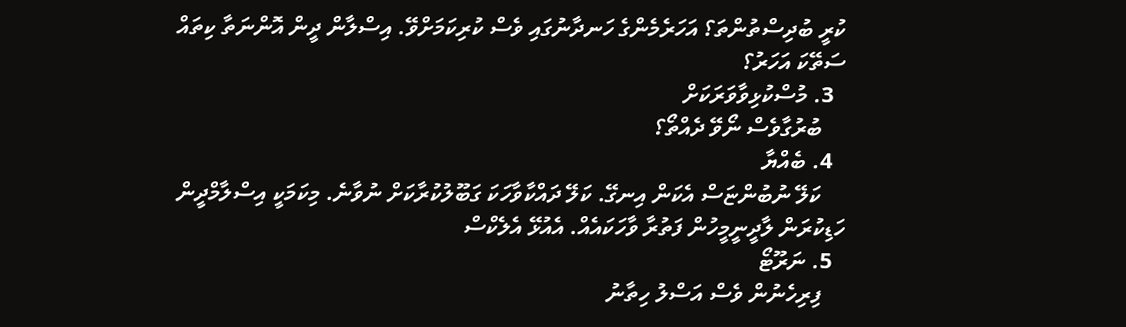ކުރީ ބުދިސްތުންތަ؟ އަހަރެމެންގެ ހަނދާނުގައި ވެސް ކުރިކަމަށްވޭ. އިސްލާން ދީން އޮންނަތާ ކިތައް ސަތޭކަ އަހަރު؟
  3. މުސްކުޅިވާވަރަކަށް
    ބުރުގާވެސް ނޯވޭ ދެއްތޯ؟
  4. ބެއްޔާ
    ކަލޭ ނުބުންޏަސް އެކަން އިނގޭ. ކަލޭ ދައްކާވާހަކަ ގަބޫލުކުރާކަށް ނުވާނެ. މިކަމަކީ އިސްލާމްދީން ހަޑިކުރަން ލާދީނީމީހުން ފަތުރާ ވާހަކައެއް. އެއުޅޭ އެލެކްސް
  5. ނަރޫޓޯ
    ފިރިހެނުން ވެސް އަސްލު ހިތާނު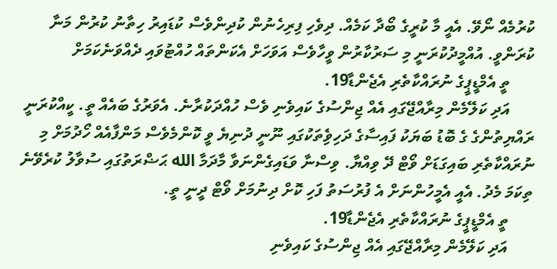ކުރުމެއް ނޯވޭ. އެއީ މާ ކުރީގެ ބޯދާ ކަމެއް. ދިވެހި ފިރިހެނުން ކުދިންވެސް ކުޑައިރު ހިތާނު ކުރުން މަނާ ކުރަންވީ. އުއްމީދުކުރަނީ މި ސަރުކާރުން ވީހާވެސް އަވަހަށް އެކަންތައް ހުއްޓުވައި ދެއްވަނެކަމަށް
      ތީ އެމްޑީޕީގެ ނުރައްކާތެރި އެޖެންޑާ19.
      އަދި ކަލޭމެން މިރާއްޖޭގައި އެއް ޖިންސުގެ ކައިވެނި ވެސް ހުއްދަކުރާނެ. އެވަރުގެ ބައެއް ތީ. ކީއްކުރަނީ ރައްޔިތުންގެ ގެ ބޮޑު ބަޔަކު ފައިސާގެ ދަހިވެިތަކުގައި ނޫނީ ދުނިޔެ ވީ ކޮންމެވެސް މަންފާއެއް ހޯދުމަށް މި ނުރައްކާތެރި ބައިގަޑަށް ވޯޓް ދޭ ވިއްޔާ. ވިސްނާ ވަޑައިގެންނަވާ މާދަމާ الله ޙަޟްރަތުގައި ސުވާލު ކުރެވޭނެ ތިކަމަ މެދު. އެއީ އެމީހުންނަށް އެ ފުރުސަތު ފަހި ކޮށް ދިނުމަށް ވޯޓް ދީނީ ތީ.
      ތީ އެމްޑީޕީގެ ނުރައްކާތެރި އެޖެންޑާ19.
      އަދި ކަލޭމެން މިރާއްޖޭގައި އެއް ޖިންސުގެ ކައިވެނި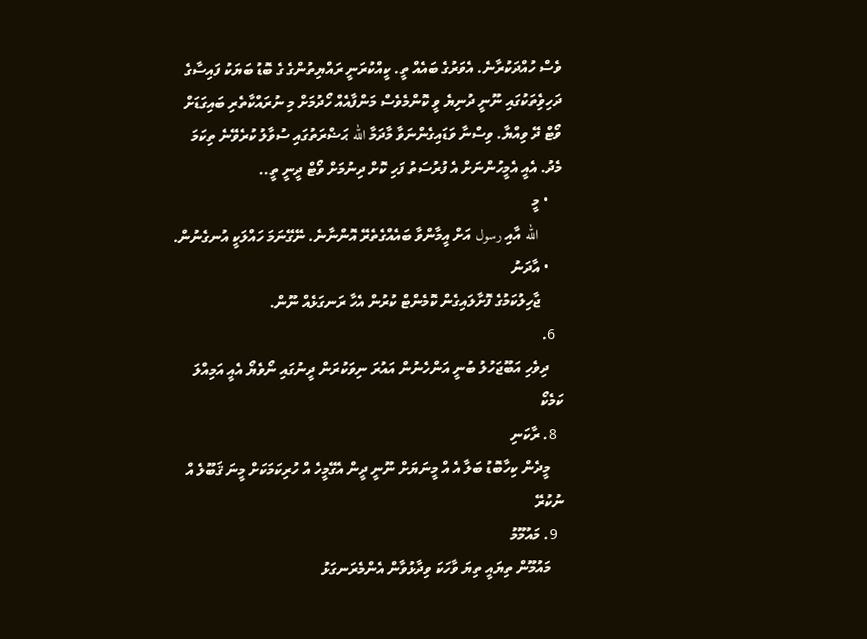ވެސް ހުއްދަކުރާނެ. އެވަރުގެ ބައެއް ތީ. ކީއްކުރަނީ ރައްޔިތުންގެ ގެ ބޮޑު ބަޔަކު ފައިސާގެ ދަހިވެިތަކުގައި ނޫނީ ދުނިޔެ ވީ ކޮންމެވެސް މަންފާއެއް ހޯދުމަށް މި ނުރައްކާތެރި ބައިގަޑަށް ވޯޓް ދޭ ވިއްޔާ. ވިސްނާ ވަޑައިގެންނަވާ މާދަމާ الله ޙަޟްރަތުގައި ސުވާލު ކުރެވޭނެ ތިކަމަ މެދު. އެއީ އެމީހުންނަށް އެ ފުރުސަތު ފަހި ކޮށް ދިނުމަށް ވޯޓް ދީނީ ތީ..
    • މީ
      الله އާއި رسول އަށް އީމާންވާ ބައެއްގެތެރޭ އޮންނާނެ. ނޭގޭނަމަ ހައްލަކީ އުނގެނުން.
    • އާދަނު
      ޖާހިލުކަމުގެ ފޮށާލައިގެން ކޮމެންޓް ކުރުން އެހާ ރަނގަޅެއް ނޫން.
  6.
    ދިވެހި އަބޫޖަހުލު ބުނީ އަންހެނުން އައުރަ ނިވަކުރަން ދީނުގައި ނޯވެޔޯ އެއީ އަމިއްލަ ކަމެކޯ
  8. ރާކަނި
    މީދެން ކިހާބޮޑު ބަލާ އެ އް މީނަޔަށް ނޫނީ ދީން އެގޭމީހެ އް ހުރިކަމަކަށް މީނަ ޤަބޫލެ އް ނުކުރޭ
  9. މައުމޫމު
    މައުމޫން ތިޔައީ ތިޔަ ވާހަކަ ވިދާޅުވާން އެންމެރަނގަޅު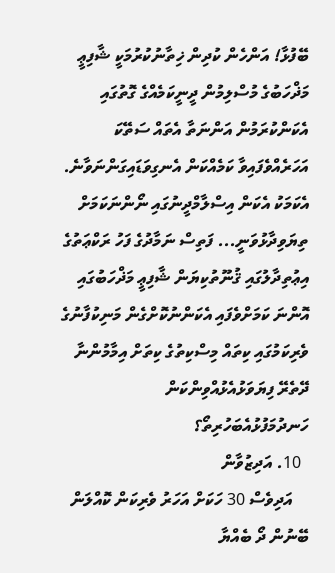ބޭފުޅާ! އަންހެން ކުދިން ޚިތާނުކުރުމަކީ ޝާފިޢީ މަޛްހަބުގެ މުސްލިމުން ދީނީކަމެއްގެ ގޮތުގައި އެކަންކުރަމުން އަންނަތާ އެތައް ސަތޭކަ އަހަރެއްވެފައިވާ ކަމެއްކަން އެނގިވަޑައިގަންނަވާނެ. އެކަމަކު އެކަން އިސްލާމްދީނުގައި ނޯންނަކަމަށް ތިޔަވިދާޅުވަނީ... ފަތިސް ނަމާދުގެ ފަހު ރަކްޢަތުގެ އިޢުތިދާލުގައި ޤުނޫތުކިޔަން ޝާފިޢީ މަޛްހަބުގައި އޮންނަ ކަމަށްވެފައި އެކަންނުކޮށްގެން މަނިކުފާނުގެ ވެރިކަމުގައި ކިތައް މިސްކިތުގެ ކިތަށް އިމާމުންނާ ދޭތެރޭ ފިޔަވަޅުއެޅުއްވިންކަން ހަނދުމަފުޅުއެބަހުރިތޯ؟
  10. އަދިޒުވާން
    އަދިވެސް 30 ހަކަށް އަހަރު ވެރިކަން ކޮއްލަން ބޭނުން ދޯ ބެއްޔާ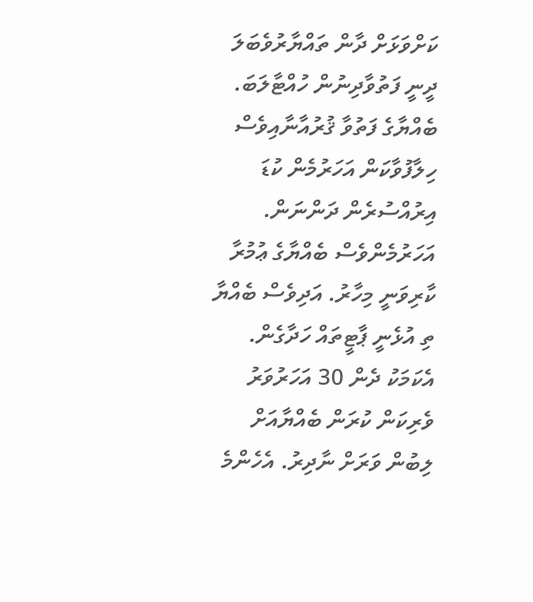ކަށްވަޅަށް ދާން ތައްޔާރުވެބަލަ ދީނީ ފަތުވާދިނުން ހުއްޓާލަބަ. ބެއްޔާގެ ފަތުވާ ޤުރުއާނާއިވެސް ހިލާފުވާކަން އަހަރުމެން ކުޑަ އިރުއްސުރެން ދަންނަން. އަހަރުމެންވެސް ބެއްޔާގެ ޢުމުރާ ކާރިވަނީ މިހާރު. އަދިވެސް ބެއްޔާ ތި އުޅެނީ ޕާޓީތައް ހަދާގެން. އެކަމަކު ދެން 30 އަހަރުވަރު ވެރިކަން ކުރަން ބެއްޔާއަށް ލިބުން ވަރަށް ނާދިރު. އެހެންމެ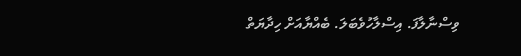ވިސްނާލާފަ. އިސްލާހުވެބަލަ. ބެއްޔާއަށް ހިދާޔަތް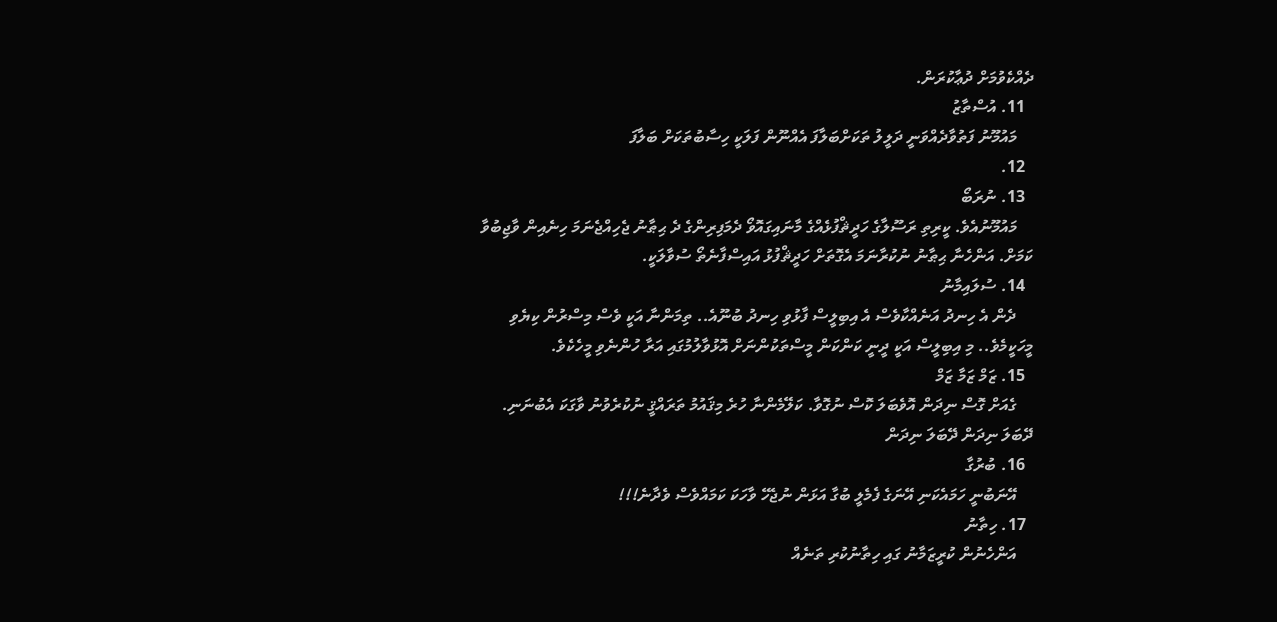ދެއްކެވުމަށް ދުޢާކުރަން.
  11. އުސްތާޒު
    މައުމޫނު ފަތުވާދެއްވަނީ ދަލީލު ތަކަށްބަލާފަ އެއްނޫން ފަލަކީ ހިސާބުތަކަށް ބަލާފަ
  12.
  13. ނުރަބޯ
    މައުމޫނުއެވެ. ކީރިތި ރަސޫލާގެ ހަދީޘްފުޅެއްގެ މާނައިގައޮވޯ ދެމަފިރިންގެ ދެ ޙިޠާނު ޖެހިއްޖެނަމަ ހިނެއިން ވާޖިބުވާ ކަމަށް. އަންހެނާ ޙިޠާނު ނުކުރާނަމަ އެގޮތަށް ހަދީޘްފުޅު އައިސްފާނެތޯ ސުވާލަކީ.
  14. ސުލައިމާނު
    ދެން އެ ހިނދު އަނެއްކާވެސް އެ އިބިލީސް ފާޅުވި ހިނދު ބުނޫއެ.. ތިމަންނާ އަކީ ވެސް މިސްރުން ކިޔެވި މީހަކީމެވެ.. މި އިބިލީސް އަކީ ދީނީ ކަންކަން މީސްތަކުންނަށް އޮޅުވާލުމުގައި އަރާ ހުންނެވި މީހެކެވެ.
  15. ޒަމް ޒަމާ ޒަމް
    ގެއަށް ގޮސް ނިދަން އޮވެބަލަ ކޮސް ނުގޮވާ. ކަލޭމެންނާ ހުރެ މިޤައުމު ތަރައްޤީ ނުކުރެވުނު ވާގަކަ އެބުނަނި. ދޭބަލަ ނިދަން ދޭބަލަ ނިދަން
  16. ބުރުގާ
    އޭނަބުނީ ހަމައެކަނި އޭނަގެ ފެމެލީ ބުގާ އަޅަން ނުޖެހޭ ވާހަކަ ކަމައްވެސް ވެދާނެ!!!
  17. ހިތާނު
    އަންހެނުން ކުރީޒަމާނު ގައި ހިތާނުކުރި ތަނެއް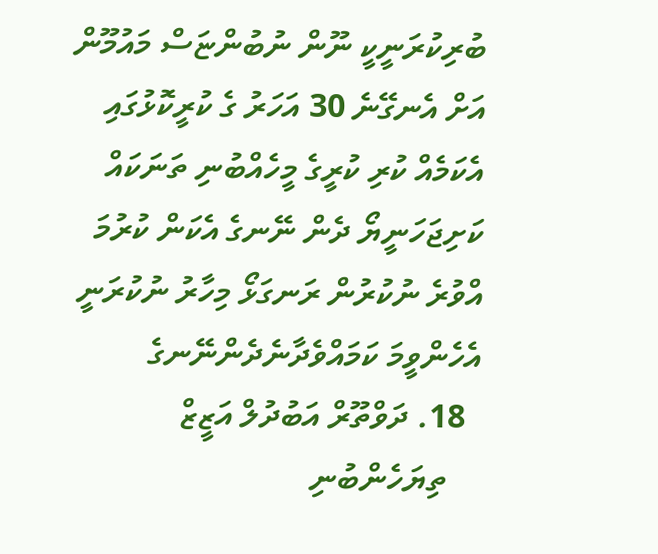ބުރިކުރަނީކީ ނޫން ނުބުންޏަސް މައުމޫން އަށް އެނގޭނެ 30 އަހަރު ގެ ކުރީކޮޅުގައި އެކަމެއް ކުރި ކުރީގެ މީހެއްބުނި ތަނަކައް ކަށިޖަހަނީޔޯ ދެން ނޭނގެ އެކަން ކުރުމަ އްވުރެ ނުކުރުން ރަނގަޅޯ މިހާރު ނުކުރަނީ އެހެންވީމަ ކަމައްވެދާނެދެންނޭނގެ
  18. ދަވްތޫރް އަބުދުލް އަޒީޒް
    ތިޔަހެންބުނި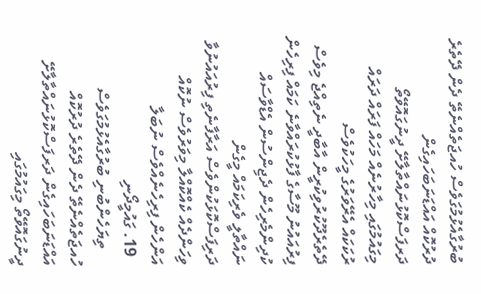ބުރުގާއެޅުމުގަވެސް ހުއޖަތެއްނެތޭ ދެން ދޭތެރެ ދުރުކޮއް އައްޑަނަބަހައިގެން ދަރފަސްކޮޅުނައްތާލާށޭ ދީނުގައޮވޭތޯ މިގައުމުގައި މިހާރުނެއް މަހައް ފަރައް ދަރައް ރުކަކައް އެރޭވަރުގެ މީހަކުވެސް ދޭތެރެދޫކުރުވިކުރީން އާބާދީ ނެތިއްޖެ މިވެސް ފިރުއައުނު މޫސާގެ ފާޅުކުރައްވާނެ ކަމައް ފިރިހެން ކުދިންމެރިހެން ދެޖިންސުން އެޑްވާސައް ނައްތާލީ ވެރިކަމައް މީގެން ދަރިފަސްކޮޅަކުންވެސް އަރާފާނެތި ފިރުއައުނުވާ ވިހަންދެއް ކެއްކޮއްލާ މިވަރުވެސް ނުކޮއް އަންހެން ފިރިހެނެއްވެސް ނުބަލާ
  19. ގައުމީދޯނި
    ތިޔަހެންބުނި ބުރުގާއެޅުމުގަވެސް ހުއޖަތެއްނެތޭ ދެން ދޭތެރެ ދުރުކޮއް އައްޑަނަބަހައިގެން ދަރފަސްކޮޅުނައްތާލާށޭ ދީނުގައޮވޭތޯ މިގައުމުގައި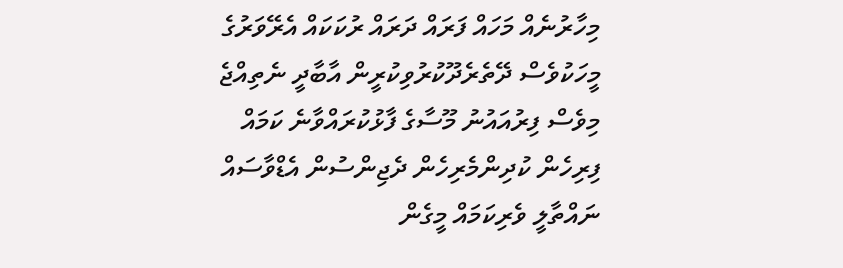މިހާރުނެއް މަހައް ފަރައް ދަރައް ރުކަކައް އެރޭވަރުގެ މީހަކުވެސް ދޭތެރެދޫކުރުވިކުރީން އާބާދީ ނެތިއްޖެ މިވެސް ފިރުއައުނު މޫސާގެ ފާޅުކުރައްވާނެ ކަމައް ފިރިހެން ކުދިންމެރިހެން ދެޖިންސުން އެޑްވާސައް ނައްތާލީ ވެރިކަމައް މީގެން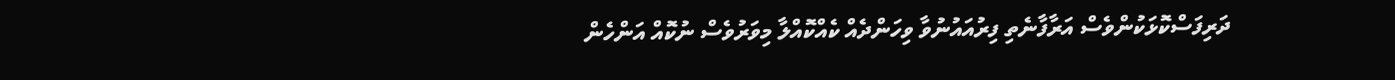ދަރިފަސްކޮޅަކުންވެސް އަރާފާނެތި ފިރުއައުނުވާ ވިހަންދެއް ކެއްކޮއްލާ މިވަރުވެސް ނުކޮއް އަންހެން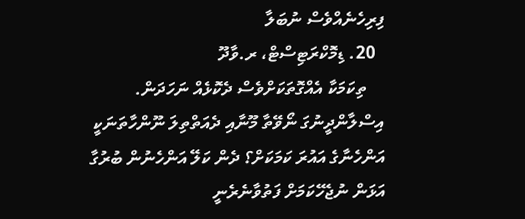ފިރިހެނެއްވެސް ނުބަލާ
  20. ޑިމޮކްރަޓިސްޓް، ރ.ވާދޫ
    ތިކަމަކާ އެއްގޮތަކަށްވެސް ދެކޮޅެއް ނަހަދަން. އިސްލާންދީނުގަ ނޯވޭތާ މޫނާއި ދެއަތްތިލަ ނޫންހާތަނަކީ އަންހެނާގެ އައުރަ ކަމަކަށް؟ ދެން ކަލޭ އަންހެނުން ބުރުގާ އަޅަން ނުޖެހޭކަމަށް ފަތުވާނެރެނީ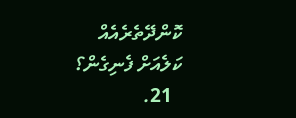ކޮންދޭތެރެއެއް ކަލެއަށް ފެނިގެން؟
  21.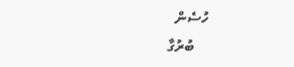ހުސެން
    ބުރުގާ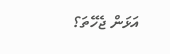އަޅަން ޖެހޭތަ؟